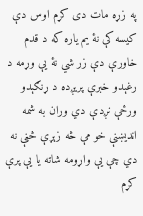په زړه مات دی کړم اوس دې کیسه کې نۀ یم یاره که د قدم خاورې دې زر شي نۀ یې وړمه د رغېدو خبرې پريږده د ړنګېدو ورځې نږدې دي وران به شمه اندیښنې خو مې څه زېړې څڼې نه دي چې یې واړومه شاته یا یې پرې کړم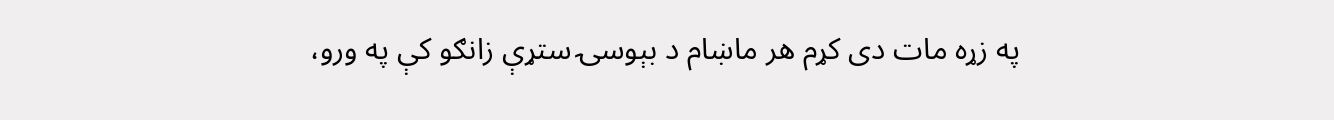په زړه مات دی کړم هر ماښام د بېوسۍ ستړې زانګو کې په ورو،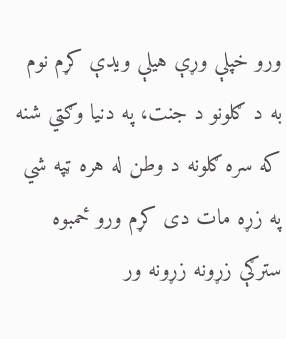ورو خپلې وړې هیلې ویدې کړم نوم به د ګلونو د جنت، په دنیا وګټي شنه که سره ګلونه د وطن له هره ټپه شي په زړه مات دی کړم ورو ځمبوه سترګې زړونه زړونه ور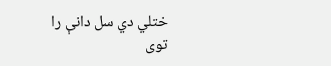ختلي دي سل دانې را توی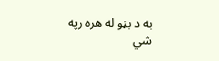به د بڼو له هره رپه شي